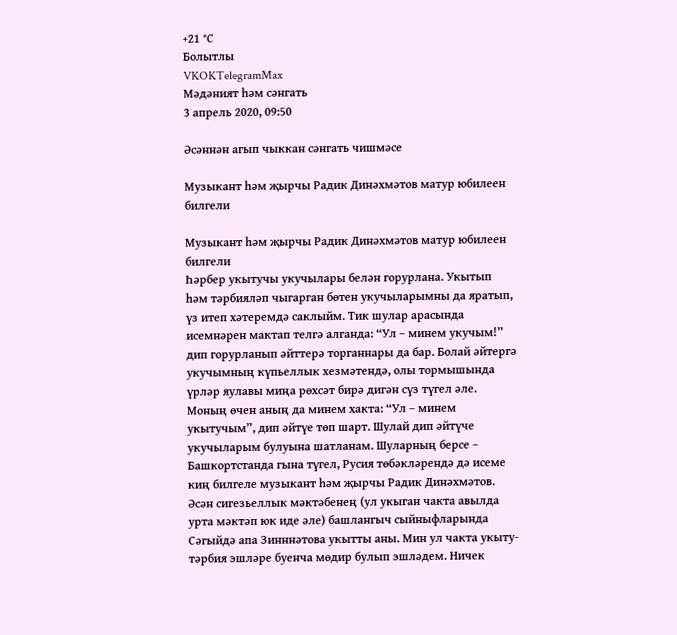+21 °С
Болытлы
VKOKTelegramMax
Мәдәният һәм сәнгать
3 апрель 2020, 09:50

Әсәннән агып чыккан сәнгать чишмәсе

Музыкант һәм җырчы Радик Динәхмәтов матур юбилеен билгели

Музыкант һәм җырчы Радик Динәхмәтов матур юбилеен билгели
Һәрбер укытучы укучылары белән горурлана. Укытып һәм тәрбияләп чыгарган бөтен укучыларымны да яратып, үз итеп хәтеремдә саклыйм. Тик шулар арасында исемнәрен мактап телгә алганда: “Ул – минем укучым!” дип горурланып әйттерә торганнары да бар. Болай әйтергә укучымның күпьеллык хезмәтендә, олы тормышында үрләр яулавы миңа рөхсәт бирә дигән сүз түгел әле. Моның өчен аның да минем хакта: “Ул – минем укытучым”, дип әйтүе төп шарт. Шулай дип әйтүче укучыларым булуына шатланам. Шуларның берсе – Башкортстанда гына түгел, Русия төбәкләрендә дә исеме киң билгеле музыкант һәм җырчы Радик Динәхмәтов.
Әсән сигезьеллык мәктәбенең (ул укыган чакта авылда урта мәктәп юк иде әле) башлангыч сыйныфларында Сәгыйдә апа Зинннәтова укытты аны. Мин ул чакта укыту-тәрбия эшләре буенча мөдир булып эшләдем. Ничек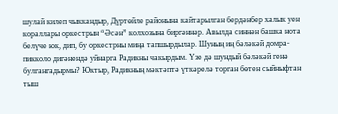шулай килеп чыккандыр, Дүртөйле районына кайтарылган бердәнбер халык уен кораллары оркестрын “Әсән” колхозына биргәннәр. Авылда синнән башка нота белүче юк, дип, бу оркестрны миңа тапшырдылар. Шуның иң бәләкәй домра-пикколо дигәнендә уйнарга Радикны чакырдым. Үзе дә шундый бәләкәй генә булгангадырмы? Юктыр, Радикның мәктәптә үткәрелә торган бөтен сыйныфтан тыш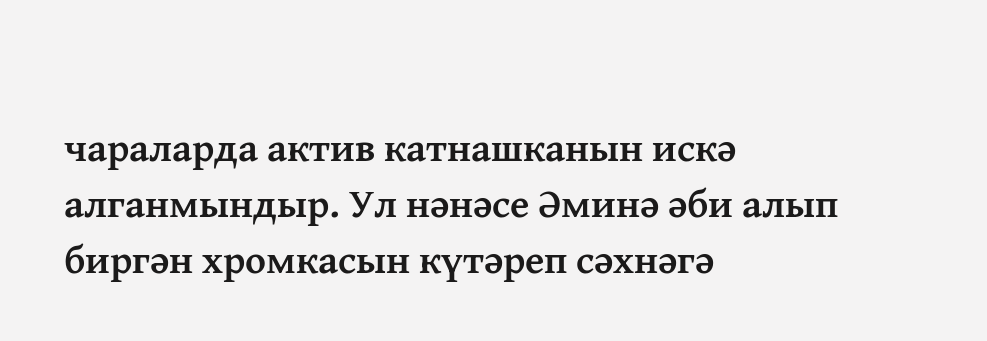чараларда актив катнашканын искә алганмындыр. Ул нәнәсе Әминә әби алып биргән хромкасын күтәреп сәхнәгә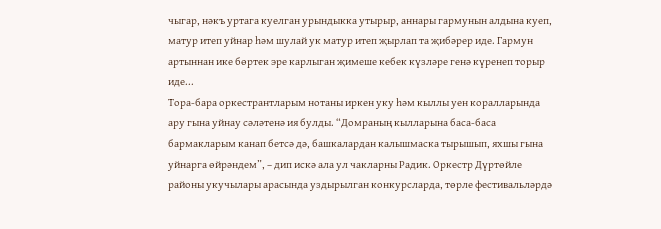чыгар, нәкъ уртага куелган урындыкка утырыр, аннары гармунын алдына куеп, матур итеп уйнар һәм шулай ук матур итеп җырлап та җибәрер иде. Гармун артыннан ике бөртек эре карлыган җимеше кебек күзләре генә күренеп торыр иде...
Тора-бара оркестрантларым нотаны иркен уку һәм кыллы уен коралларында ару гына уйнау сәләтенә ия булды. “Домраның кылларына баса-баса бармакларым канап бетсә дә, башкалардан калышмаска тырышып, яхшы гына уйнарга өйрәндем”, – дип искә ала ул чакларны Радик. Оркестр Дүртөйле районы укучылары арасында уздырылган конкурсларда, төрле фестивальләрдә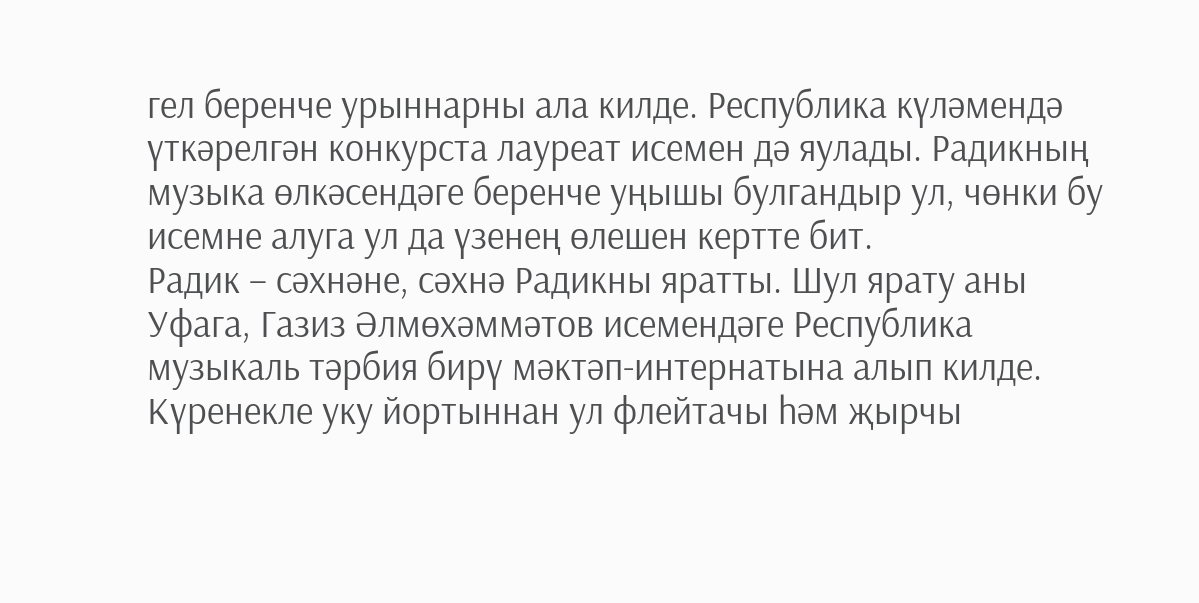гел беренче урыннарны ала килде. Республика күләмендә үткәрелгән конкурста лауреат исемен дә яулады. Радикның музыка өлкәсендәге беренче уңышы булгандыр ул, чөнки бу исемне алуга ул да үзенең өлешен кертте бит.
Радик – сәхнәне, сәхнә Радикны яратты. Шул ярату аны Уфага, Газиз Әлмөхәммәтов исемендәге Республика музыкаль тәрбия бирү мәктәп-интернатына алып килде. Күренекле уку йортыннан ул флейтачы һәм җырчы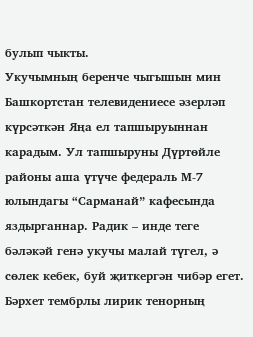булып чыкты.
Укучымның беренче чыгышын мин Башкортстан телевидениесе әзерләп күрсәткән Яңа ел тапшыруыннан карадым. Ул тапшыруны Дүртөйле районы аша үтүче федераль М-7 юлындагы “Сарманай” кафесында яздырганнар. Радик – инде теге бәләкәй генә укучы малай түгел, ә сөлек кебек, буй җиткергән чибәр егет. Бәрхет тембрлы лирик тенорның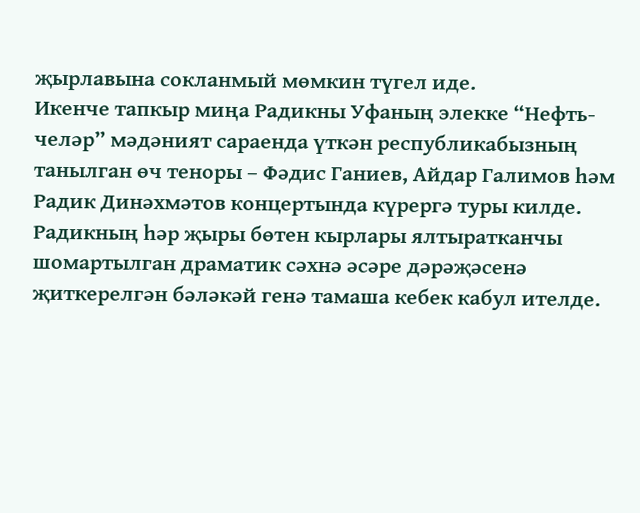җырлавына сокланмый мөмкин түгел иде.
Икенче тапкыр миңа Радикны Уфаның элекке “Нефть-челәр” мәдәният сараенда үткән республикабызның танылган өч теноры – Фәдис Ганиев, Айдар Галимов һәм Радик Динәхмәтов концертында күрергә туры килде.
Радикның һәр җыры бөтен кырлары ялтыратканчы шомартылган драматик сәхнә әсәре дәрәҗәсенә җиткерелгән бәләкәй генә тамаша кебек кабул ителде.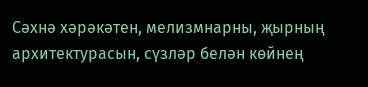Сәхнә хәрәкәтен, мелизмнарны, җырның архитектурасын, сүзләр белән көйнең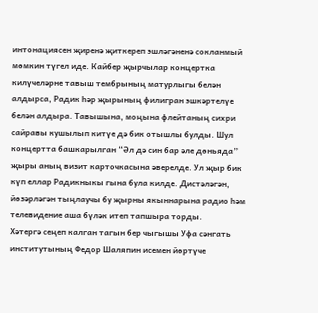интонациясен җиренә җиткереп эшләгәненә сокланмый мөмкин түгел иде. Кайбер җырчылар концертка килүчеләрне тавыш тембрының матурлыгы белән алдырса, Радик һәр җырының филигран эшкәртелүе белән алдыра. Тавышына, моңына флейтаның сихри сайравы кушылып китүе дә бик отышлы булды. Шул концертта башкарылган “Әл дә син бар әле дөньяда” җыры аның визит карточкасына әверелде. Ул җыр бик күп еллар Радикныкы гына була килде. Дистәләгән, йөзәрләгән тыңлаучы бу җырны якыннарына радио һәм телевидение аша бүләк итеп тапшыра торды.
Хәтергә сеңеп калган тагын бер чыгышы Уфа сәнгать институтының Федор Шаляпин исемен йөртүче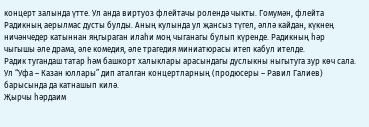концерт залында үтте. Ул анда виртуоз флейтачы ролендә чыкты. Гомумән, флейта Радикның аерылмас дусты булды. Аның кулында ул җансыз түгел, әллә кайдан, күкнең ничәнчедер катыннан яңгыраган илаһи моң чыганагы булып күренде. Радикның һәр чыгышы әле драма, әле комедия, әле трагедия миниатюрасы итеп кабул ителде.
Радик тугандаш татар һәм башкорт халыклары арасындагы дуслыкны ныгытуга зур көч сала. Ул “Уфа – Казан юллары” дип аталган концертларның (продюсеры – Равил Галиев) барысында да катнашып килә.
Җырчы һәрдаим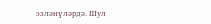эзләнүләрдә. Шул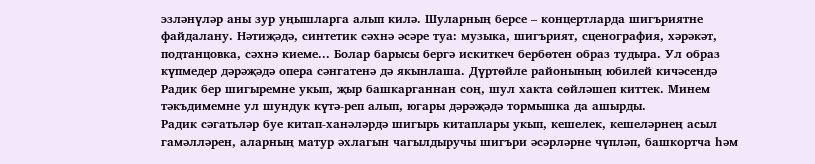эзләнүләр аны зур уңышларга алып килә. Шуларның берсе – концертларда шигъриятне файдалану. Нәтиҗәдә, синтетик сәхнә әсәре туа: музыка, шигърият, сценография, хәрәкәт, подтанцовка, сәхнә киеме... Болар барысы бергә искиткеч бербөтен образ тудыра. Ул образ күпмедер дәрәҗәдә опера сәнгатенә дә якынлаша. Дүртөйле районының юбилей кичәсендә Радик бер шигыремне укып, җыр башкарганнан соң, шул хакта сөйләшеп киттек. Минем тәкъдимемне ул шундук күтә-реп алып, югары дәрәҗәдә тормышка да ашырды.
Радик сәгатьләр буе китап-ханәләрдә шигырь китаплары укып, кешелек, кешеләрнең асыл гамәлләрен, аларның матур әхлагын чагылдыручы шигъри әсәрләрне чүпләп, башкортча һәм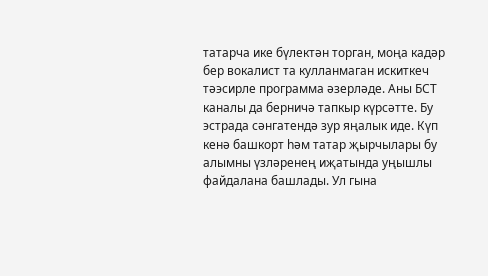татарча ике бүлектән торган, моңа кадәр бер вокалист та кулланмаган искиткеч тәэсирле программа әзерләде. Аны БСТ каналы да берничә тапкыр күрсәтте. Бу эстрада сәнгатендә зур яңалык иде. Күп кенә башкорт һәм татар җырчылары бу алымны үзләренең иҗатында уңышлы файдалана башлады. Ул гына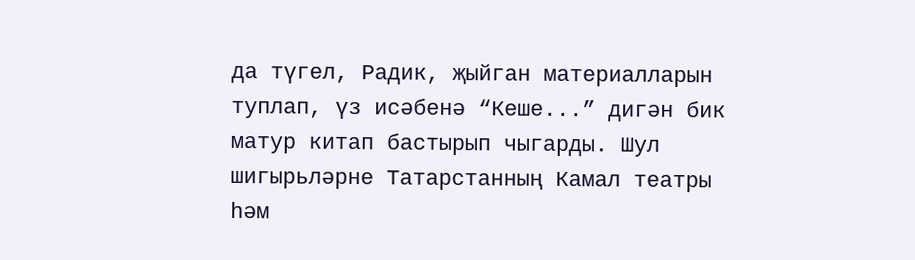да түгел, Радик, җыйган материалларын туплап, үз исәбенә “Кеше...” дигән бик матур китап бастырып чыгарды. Шул шигырьләрне Татарстанның Камал театры һәм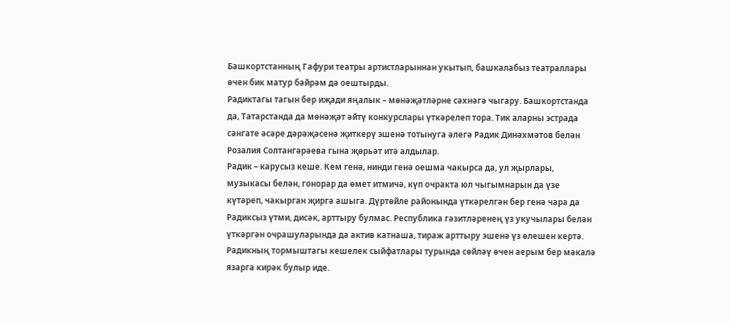Башкортстанның Гафури театры артистларыннан укытып, башкалабыз театраллары өчен бик матур бәйрәм дә оештырды.
Радиктагы тагын бер иҗади яңалык – мөнәҗәтләрне сәхнәгә чыгару. Башкортстанда да, Татарстанда да мөнәҗәт әйтү конкурслары үткәрелеп тора. Тик аларны эстрада сәнгате әсәре дәрәҗәсенә җиткерү эшенә тотынуга әлегә Радик Динәхмәтов белән Розалия Солтангәрәева гына җөрьәт итә алдылар.
Радик – карусыз кеше. Кем генә, нинди генә оешма чакырса да, ул җырлары, музыкасы белән, гонорар да өмет итмичә, күп очракта юл чыгымнарын да үзе күтәреп, чакырган җиргә ашыга. Дүртөйле районында үткәрелгән бер генә чара да Радиксыз үтми, дисәк, арттыру булмас. Республика гәзитләренең үз укучылары белән үткәргән очрашуларында да актив катнаша, тираж арттыру эшенә үз өлешен кертә.
Радикның тормыштагы кешелек сыйфатлары турында сөйләү өчен аерым бер мәкалә язарга кирәк булыр иде.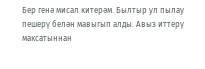Бер генә мисал китерәм. Былтыр ул пылау пешерү белән мавыгып алды. Авыз иттерү максатыннан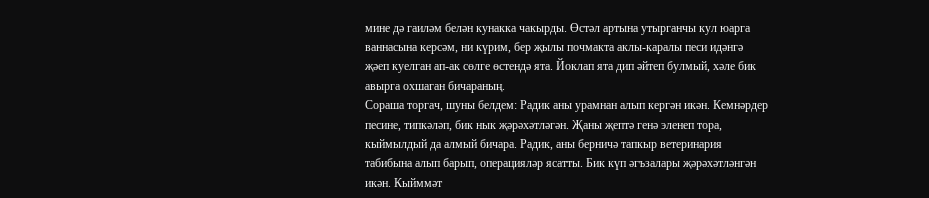мине дә гаиләм белән кунакка чакырды. Өстәл артына утырганчы кул юарга ваннасына керсәм, ни күрим, бер җылы почмакта аклы-каралы песи идәнгә җәеп куелган ап-ак сөлге өстендә ята. Йоклап ята дип әйтеп булмый, хәле бик авырга охшаган бичараның.
Сораша торгач, шуны белдем: Радик аны урамнан алып кергән икән. Кемнәрдер песине, типкәләп, бик нык җәрәхәтләгән. Җаны җептә генә эленеп тора, кыймылдый да алмый бичара. Радик, аны берничә тапкыр ветеринария табибына алып барып, операцияләр ясатты. Бик күп әгъзалары җәрәхәтләнгән икән. Кыйммәт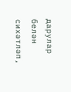дарулар белән сихәтләп,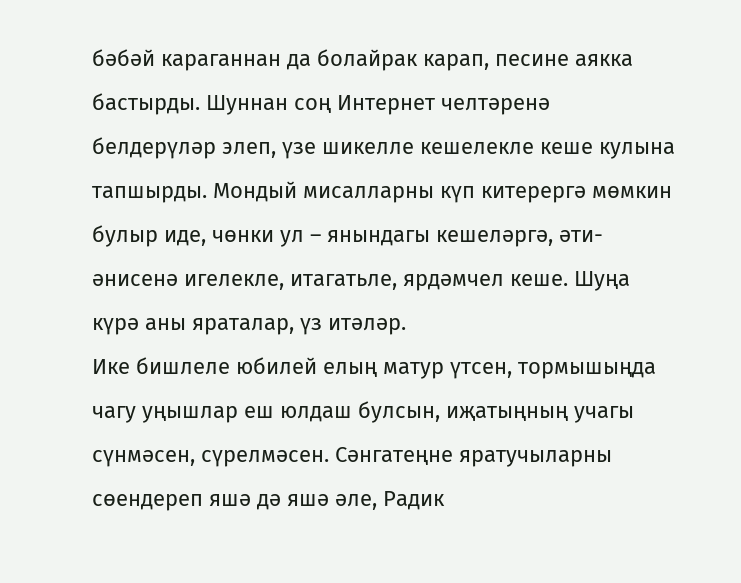бәбәй караганнан да болайрак карап, песине аякка бастырды. Шуннан соң Интернет челтәренә белдерүләр элеп, үзе шикелле кешелекле кеше кулына тапшырды. Мондый мисалларны күп китерергә мөмкин булыр иде, чөнки ул – янындагы кешеләргә, әти-әнисенә игелекле, итагатьле, ярдәмчел кеше. Шуңа күрә аны яраталар, үз итәләр.
Ике бишлеле юбилей елың матур үтсен, тормышыңда чагу уңышлар еш юлдаш булсын, иҗатыңның учагы сүнмәсен, сүрелмәсен. Сәнгатеңне яратучыларны сөендереп яшә дә яшә әле, Радик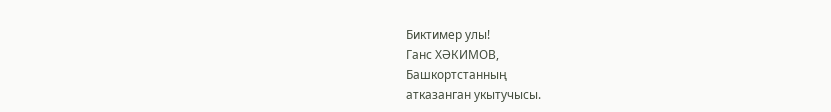Биктимер улы!
Ганс ХӘКИМОВ,
Башкортстанның
атказанган укытучысы.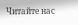Читайте нас